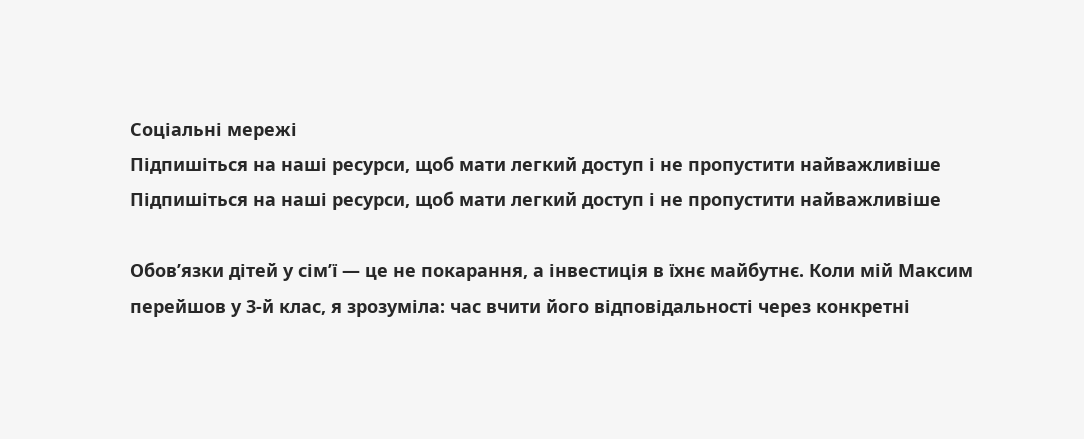Соціальні мережі
Підпишіться на наші ресурси, щоб мати легкий доступ і не пропустити найважливіше
Підпишіться на наші ресурси, щоб мати легкий доступ і не пропустити найважливіше

Обов’язки дітей у сім’ї — це не покарання, а інвестиція в їхнє майбутнє. Коли мій Максим перейшов у 3-й клас, я зрозуміла: час вчити його відповідальності через конкретні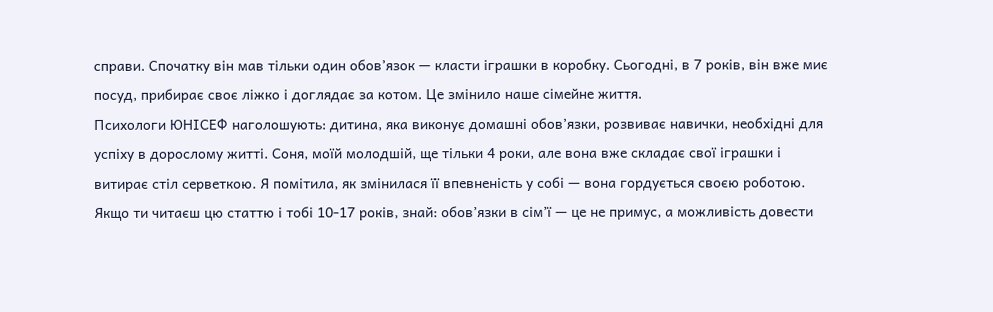справи. Спочатку він мав тільки один обов’язок — класти іграшки в коробку. Сьогодні, в 7 років, він вже миє посуд, прибирає своє ліжко і доглядає за котом. Це змінило наше сімейне життя.
Психологи ЮНІСЕФ наголошують: дитина, яка виконує домашні обов’язки, розвиває навички, необхідні для успіху в дорослому житті. Соня, моїй молодшій, ще тільки 4 роки, але вона вже складає свої іграшки і витирає стіл серветкою. Я помітила, як змінилася її впевненість у собі — вона гордується своєю роботою.
Якщо ти читаєш цю статтю і тобі 10-17 років, знай: обов’язки в сім’ї — це не примус, а можливість довести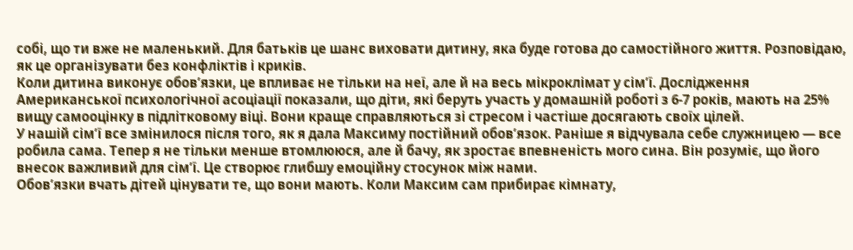собі, що ти вже не маленький. Для батьків це шанс виховати дитину, яка буде готова до самостійного життя. Розповідаю, як це організувати без конфліктів і криків.
Коли дитина виконує обов’язки, це впливає не тільки на неї, але й на весь мікроклімат у сім’ї. Дослідження Американської психологічної асоціації показали, що діти, які беруть участь у домашній роботі з 6-7 років, мають на 25% вищу самооцінку в підлітковому віці. Вони краще справляються зі стресом і частіше досягають своїх цілей.
У нашій сім’ї все змінилося після того, як я дала Максиму постійний обов’язок. Раніше я відчувала себе служницею — все робила сама. Тепер я не тільки менше втомлююся, але й бачу, як зростає впевненість мого сина. Він розуміє, що його внесок важливий для сім’ї. Це створює глибшу емоційну стосунок між нами.
Обов’язки вчать дітей цінувати те, що вони мають. Коли Максим сам прибирає кімнату,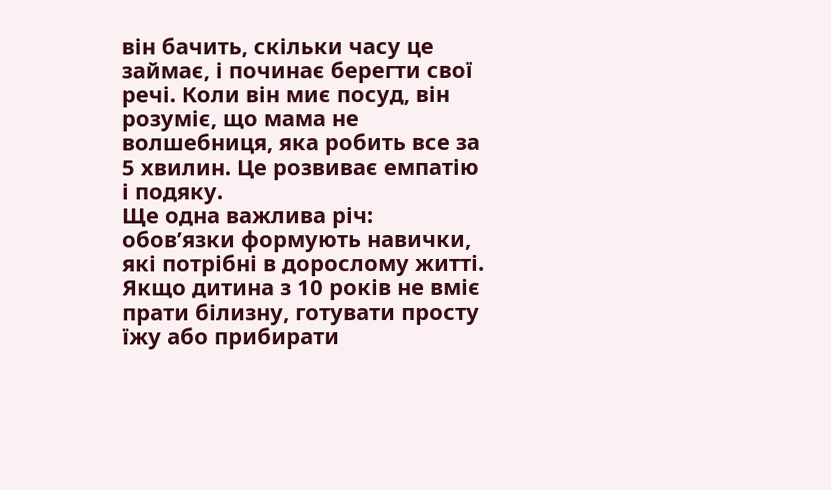він бачить, скільки часу це займає, і починає берегти свої речі. Коли він миє посуд, він розуміє, що мама не волшебниця, яка робить все за 5 хвилин. Це розвиває емпатію і подяку.
Ще одна важлива річ: обов’язки формують навички, які потрібні в дорослому житті. Якщо дитина з 10 років не вміє прати білизну, готувати просту їжу або прибирати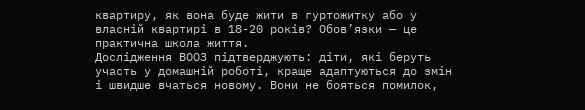квартиру, як вона буде жити в гуртожитку або у власній квартирі в 18-20 років? Обов’язки — це практична школа життя.
Дослідження ВООЗ підтверджують: діти, які беруть участь у домашній роботі, краще адаптуються до змін і швидше вчаться новому. Вони не бояться помилок,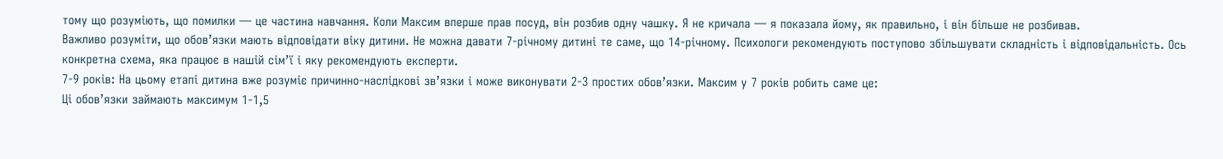тому що розуміють, що помилки — це частина навчання. Коли Максим вперше прав посуд, він розбив одну чашку. Я не кричала — я показала йому, як правильно, і він більше не розбивав.
Важливо розуміти, що обов’язки мають відповідати віку дитини. Не можна давати 7-річному дитині те саме, що 14-річному. Психологи рекомендують поступово збільшувати складність і відповідальність. Ось конкретна схема, яка працює в нашій сім’ї і яку рекомендують експерти.
7-9 років: На цьому етапі дитина вже розуміє причинно-наслідкові зв’язки і може виконувати 2-3 простих обов’язки. Максим у 7 років робить саме це:
Ці обов’язки займають максимум 1-1,5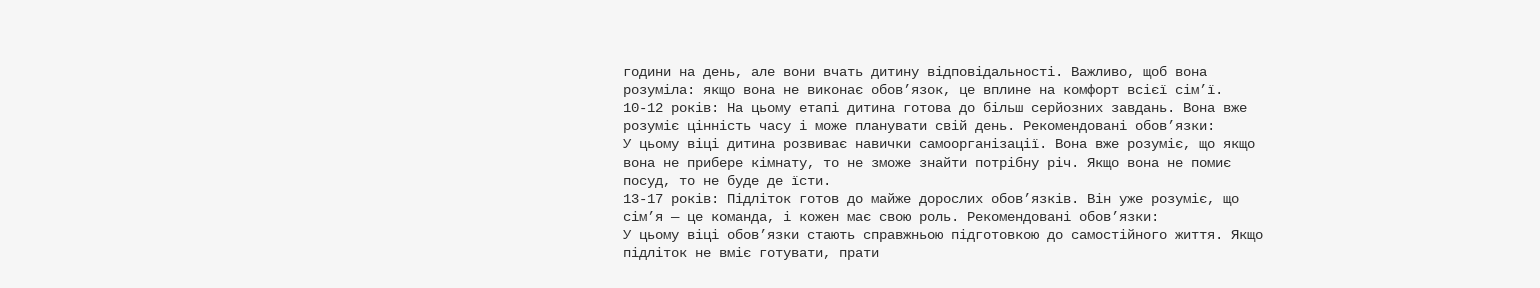години на день, але вони вчать дитину відповідальності. Важливо, щоб вона розуміла: якщо вона не виконає обов’язок, це вплине на комфорт всієї сім’ї.
10-12 років: На цьому етапі дитина готова до більш серйозних завдань. Вона вже розуміє цінність часу і може планувати свій день. Рекомендовані обов’язки:
У цьому віці дитина розвиває навички самоорганізації. Вона вже розуміє, що якщо вона не прибере кімнату, то не зможе знайти потрібну річ. Якщо вона не помиє посуд, то не буде де їсти.
13-17 років: Підліток готов до майже дорослих обов’язків. Він уже розуміє, що сім’я — це команда, і кожен має свою роль. Рекомендовані обов’язки:
У цьому віці обов’язки стають справжньою підготовкою до самостійного життя. Якщо підліток не вміє готувати, прати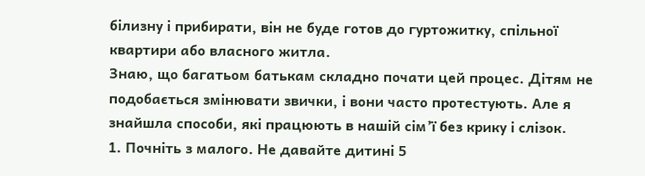білизну і прибирати, він не буде готов до гуртожитку, спільної квартири або власного житла.
Знаю, що багатьом батькам складно почати цей процес. Дітям не подобається змінювати звички, і вони часто протестують. Але я знайшла способи, які працюють в нашій сім’ї без крику і слізок.
1. Почніть з малого. Не давайте дитині 5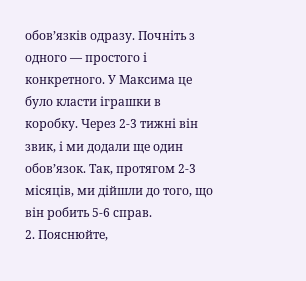обов’язків одразу. Почніть з одного — простого і конкретного. У Максима це було класти іграшки в коробку. Через 2-3 тижні він звик, і ми додали ще один обов’язок. Так, протягом 2-3 місяців, ми дійшли до того, що він робить 5-6 справ.
2. Пояснюйте,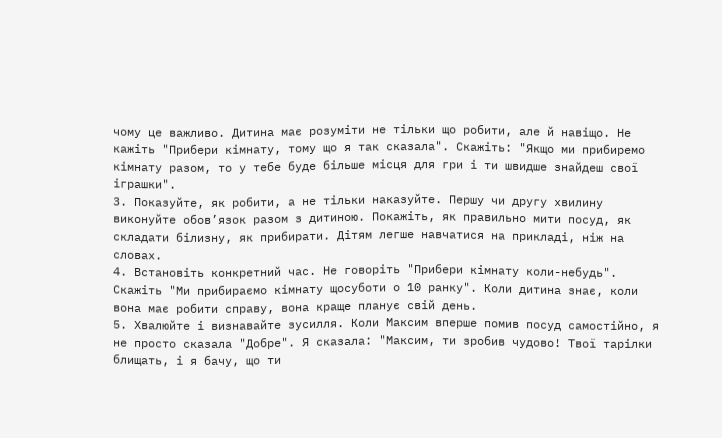чому це важливо. Дитина має розуміти не тільки що робити, але й навіщо. Не кажіть "Прибери кімнату, тому що я так сказала". Скажіть: "Якщо ми прибиремо кімнату разом, то у тебе буде більше місця для гри і ти швидше знайдеш свої іграшки".
3. Показуйте, як робити, а не тільки наказуйте. Першу чи другу хвилину виконуйте обов’язок разом з дитиною. Покажіть, як правильно мити посуд, як складати білизну, як прибирати. Дітям легше навчатися на прикладі, ніж на словах.
4. Встановіть конкретний час. Не говоріть "Прибери кімнату коли-небудь". Скажіть "Ми прибираємо кімнату щосуботи о 10 ранку". Коли дитина знає, коли вона має робити справу, вона краще планує свій день.
5. Хвалюйте і визнавайте зусилля. Коли Максим вперше помив посуд самостійно, я не просто сказала "Добре". Я сказала: "Максим, ти зробив чудово! Твої тарілки блищать, і я бачу, що ти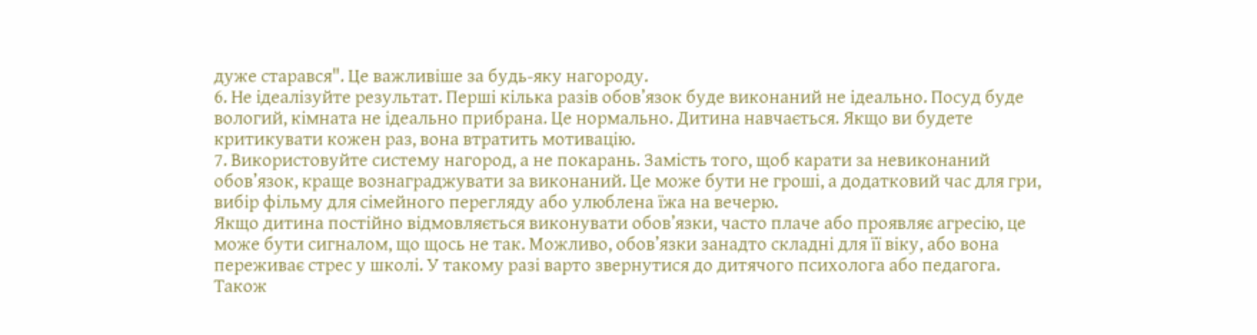дуже старався". Це важливіше за будь-яку нагороду.
6. Не ідеалізуйте результат. Перші кілька разів обов’язок буде виконаний не ідеально. Посуд буде вологий, кімната не ідеально прибрана. Це нормально. Дитина навчається. Якщо ви будете критикувати кожен раз, вона втратить мотивацію.
7. Використовуйте систему нагород, а не покарань. Замість того, щоб карати за невиконаний обов’язок, краще вознаграджувати за виконаний. Це може бути не гроші, а додатковий час для гри, вибір фільму для сімейного перегляду або улюблена їжа на вечерю.
Якщо дитина постійно відмовляється виконувати обов’язки, часто плаче або проявляє агресію, це може бути сигналом, що щось не так. Можливо, обов’язки занадто складні для її віку, або вона переживає стрес у школі. У такому разі варто звернутися до дитячого психолога або педагога.
Також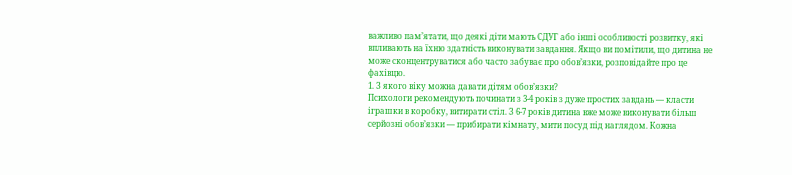важливо пам’ятати, що деякі діти мають СДУГ або інші особливості розвитку, які впливають на їхню здатність виконувати завдання. Якщо ви помітили, що дитина не може сконцентруватися або часто забуває про обов’язки, розповідайте про це фахівцю.
1. З якого віку можна давати дітям обов’язки?
Психологи рекомендують починати з 3-4 років з дуже простих завдань — класти іграшки в коробку, витирати стіл. З 6-7 років дитина вже може виконувати більш серйозні обов’язки — прибирати кімнату, мити посуд під наглядом. Кожна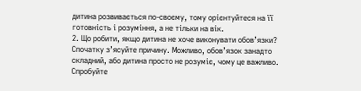дитина розвивається по-своєму, тому орієнтуйтеся на її готовність і розуміння, а не тільки на вік.
2. Що робити, якщо дитина не хоче виконувати обов’язки?
Спочатку з’ясуйте причину. Можливо, обов’язок занадто складний, або дитина просто не розуміє, чому це важливо. Спробуйте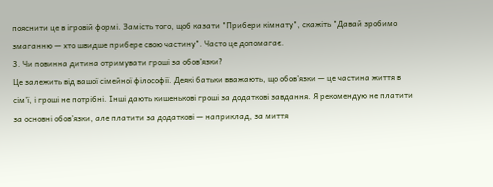пояснити це в ігровій формі. Замість того, щоб казати "Прибери кімнату", скажіть "Давай зробимо змаганню — хто швидше прибере свою частину". Часто це допомагає.
3. Чи повинна дитина отримувати гроші за обов’язки?
Це залежить від вашої сімейної філософії. Деякі батьки вважають, що обов’язки — це частина життя в сім’ї, і гроші не потрібні. Інші дають кишенькові гроші за додаткові завдання. Я рекомендую не платити за основні обов’язки, але платити за додаткові — наприклад, за миття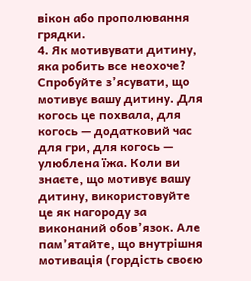вікон або прополювання грядки.
4. Як мотивувати дитину, яка робить все неохоче?
Спробуйте з’ясувати, що мотивує вашу дитину. Для когось це похвала, для когось — додатковий час для гри, для когось — улюблена їжа. Коли ви знаєте, що мотивує вашу дитину, використовуйте це як нагороду за виконаний обов’язок. Але пам’ятайте, що внутрішня мотивація (гордість своєю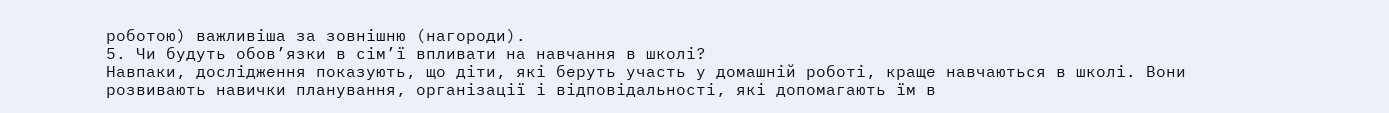роботою) важливіша за зовнішню (нагороди).
5. Чи будуть обов’язки в сім’ї впливати на навчання в школі?
Навпаки, дослідження показують, що діти, які беруть участь у домашній роботі, краще навчаються в школі. Вони розвивають навички планування, організації і відповідальності, які допомагають їм в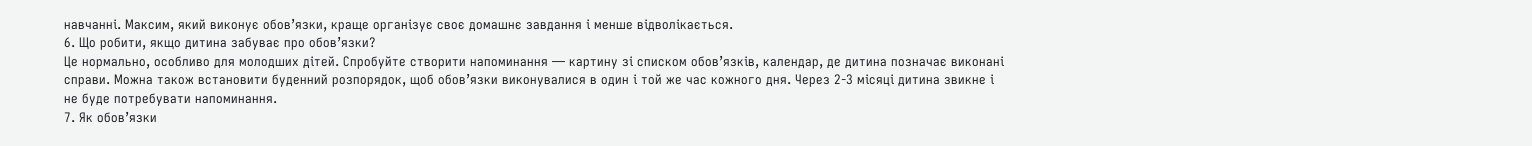навчанні. Максим, який виконує обов’язки, краще організує своє домашнє завдання і менше відволікається.
6. Що робити, якщо дитина забуває про обов’язки?
Це нормально, особливо для молодших дітей. Спробуйте створити напоминання — картину зі списком обов’язків, календар, де дитина позначає виконані справи. Можна також встановити буденний розпорядок, щоб обов’язки виконувалися в один і той же час кожного дня. Через 2-3 місяці дитина звикне і не буде потребувати напоминання.
7. Як обов’язки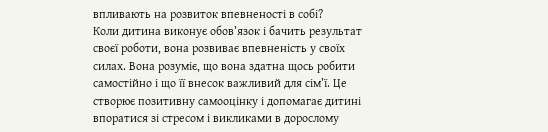впливають на розвиток впевненості в собі?
Коли дитина виконує обов’язок і бачить результат своєї роботи, вона розвиває впевненість у своїх силах. Вона розуміє, що вона здатна щось робити самостійно і що її внесок важливий для сім’ї. Це створює позитивну самооцінку і допомагає дитині впоратися зі стресом і викликами в дорослому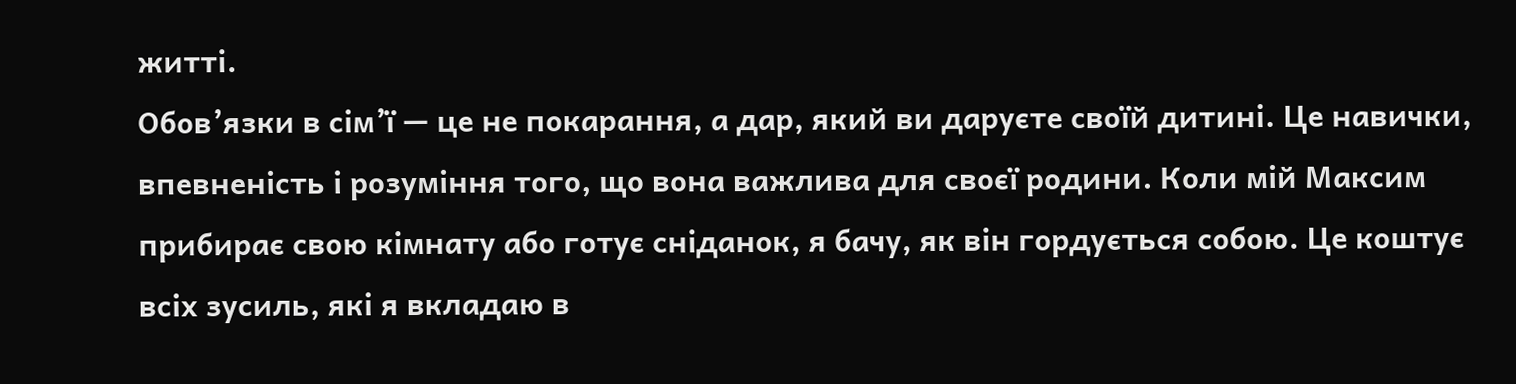житті.
Обов’язки в сім’ї — це не покарання, а дар, який ви даруєте своїй дитині. Це навички, впевненість і розуміння того, що вона важлива для своєї родини. Коли мій Максим прибирає свою кімнату або готує сніданок, я бачу, як він гордується собою. Це коштує всіх зусиль, які я вкладаю в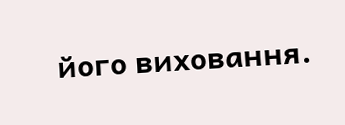його виховання.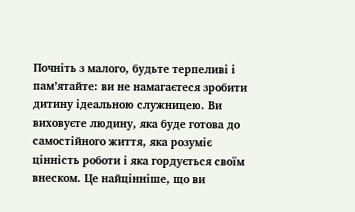Почніть з малого, будьте терпеливі і пам’ятайте: ви не намагаєтеся зробити дитину ідеальною служницею. Ви виховуєте людину, яка буде готова до самостійного життя, яка розуміє цінність роботи і яка гордується своїм внеском. Це найцінніше, що ви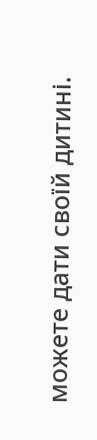можете дати своїй дитині.